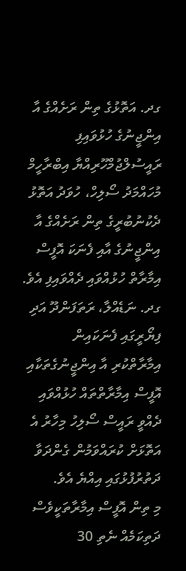ގދ. އަތޮޅުގެ ތިން ރަށެއްގެ އާ އިންޖީނުގެ ހުޅުވައިފި
ރައީސުލްޖުމްހޫރިއްޔާ އިބްރާހީމް މުހައްމަދު ސޯލިހް، ހުވަދު އަތޮޅު ދެކުނުބުރީގެ ތިން ރަށެއްގެ އާ އިންޖީނުގެ އާއި ފެނަކަ އޮފީސް އިމާރާތް ހުޅުއްވައި ދެއްވައިފި އެވެ.
ގދ. ނަޑެއްލާ، ރަތަފަންދޫ އަދި ފިޔޯރީގައި ފެނަކައިން އިމާރާތްކުރި އާ އިންޖީނުގެތަކާއި އޮފީސް އިމާރާތްތައް ހުޅުއްވައި ދެއްވީ ރައީސް ސޯލިހު މިހާރު އެ އަތޮޅަށް ކުރައްވަމުން ގެންދަވާ ދަތުރުފުޅުގައި އިއްޔެ އެވެ.
މި ތިން އޮފީސް އިމާރާތަކީވެސް ދަތިކަމެއް ނެތި 30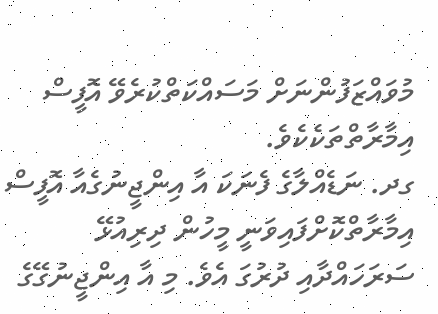މުވައްޒަފުންނަށް މަސައްކަތްކުރެވޭ އޮފީސް އިމާރާތްތަކެކެވެ.
ގދ. ނަޑެއްލާގެ ފެނަކަ އާ އިންޖީނުގެއާ އޮފީސް އިމާރާތްކޮށްފައިވަނީ މީހުން ދިރިއުޅޭ ސަރަހައްދާއި ދުރުގަ އެވެ. މި އާ އިންޖީނުގޭގެ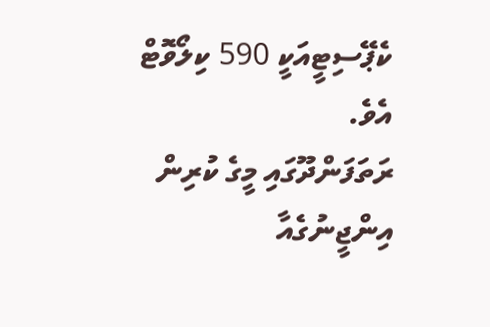ކެޕޭސިޓީއަކީ 590 ކިލޯވޮޓް އެވެ.
ރަތަފަންދޫގައި މީގެ ކުރިން އިންޖީނުގެއާ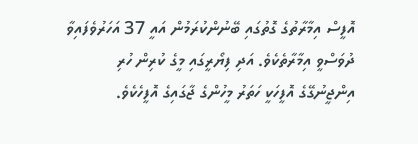އޮފީސް އިމާރާތުގެ ގޮތުގައި ބޭނުންކުރަމުން އައީ 37 އަހަރުވެފައިވާ ދުވަސްވީ އިމާރާތެކެވެ. އަދި ފިޔޯރީގައި މީގެ ކުރިން ހުރި އިންޖީނުގޭގެ އޮފީހަކީ ހަތަރު މީހުންގެ ޖާގައިގެ އޮފީހެކެވެ.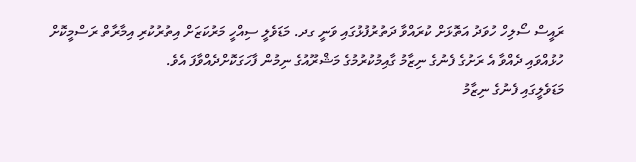ރައީސް ސޯލިހް ހުވަދު އަތޮޅަށް ކުރައްވާ ދަތުރުފުޅުގައި ވަނީ ގދ. މަޑަވެލީ ސިއްހީ މަރުކަޒަށް އިތުރުކުރި އިމާރާތް ރަސްމީކޮށް ހުޅުއްވައި ދެއްވާ އެ ރަށުގެ ފެނުގެ ނިޒާމު ގާއިމުކުރުމުގެ މަޝްރޫއުގެ ނިމުން ފާހަގަކޮށްދެއްވާފަ އެވެ.
މަޑަވެލީގައި ފެނުގެ ނިޒާމު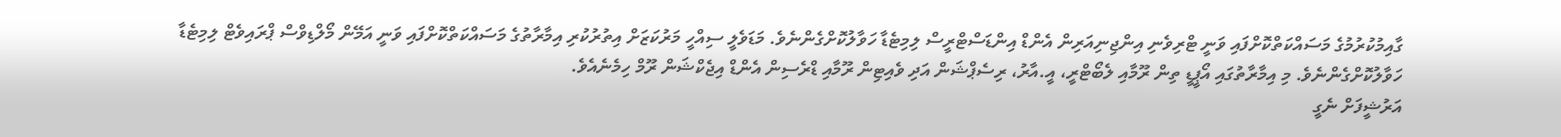ގާއިމުކުރުމުގެ މަސައްކަތްކޮށްފައި ވަނީ ޓްރިވެނި އިންޖިނިއަރިން އެންޑް އިންޑަސްޓްރީސް ލިމިޓެޑާ ހަވާލުކޮށްގެންނެވެ. މަޑަވެލީ ސިއްހީ މަރުކަޒަށް އިތުރުކުރި އިމާރާތުގެ މަސައްކަތްކޮށްފައި ވަނީ އަމޭން މޯލްޑިވްސް ޕްރައިވެޓް ލިމިޓެޑާ ހަވާލުކޮށްގެންނެވެ. މި އިމާރާތުގައި އޯޕީޑީ ތިން ރޫމާއި ލެބޯޓްރީ، އީ.އާރު، ރިސެޕްޝަން އަދި ވެއިޓިން ރޫމާއި ޑްރެސިން އެންޑް އިޖެކްޝަން ރޫމް ހިމެނެއެވެ.
އަރުޝީފަށް ނެގީ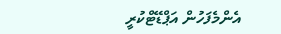އެންމެފަހުން އަޕްޑޭޓްކުރީ